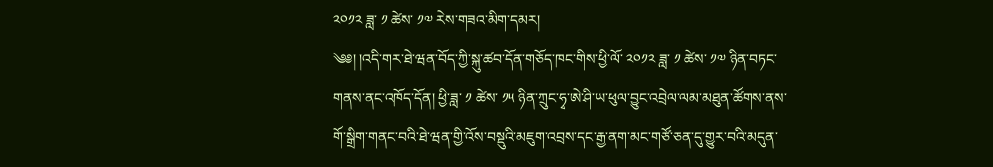༢༠༡༢ ཟླ་ ༡ ཚེས་ ༡༧ རེས་གཟའ་མིག་དམར།
༄༅། །འདི་གར་ཐེ་ཝན་བོད་ཀྱི་སྐུ་ཚབ་དོན་གཅོད་ཁང་གིས་ཕྱི་ལོ་ ༢༠༡༢ ཟླ་ ༡ ཚེས་ ༡༧ ཉིན་བཏང་གནས་ནང་འཁོད་དོན། ཕྱི་ཟླ་ ༡ ཚེས་ ༡༥ ཉིན་ཀྲུང་ཧྭ་ཨེ་ཤི་ཡ་ཕུལ་བྱུང་འབྲེལ་ལམ་མཐུན་ཚོགས་ནས་གོ་སྒྲིག་གནང་བའི་ཐེ་ཝན་གྱི་འོས་བསྡུའི་མཇུག་འབྲས་དང་རྒྱ་ནག་མང་གཙོ་ཅན་དུ་གྱུར་བའི་མདུན་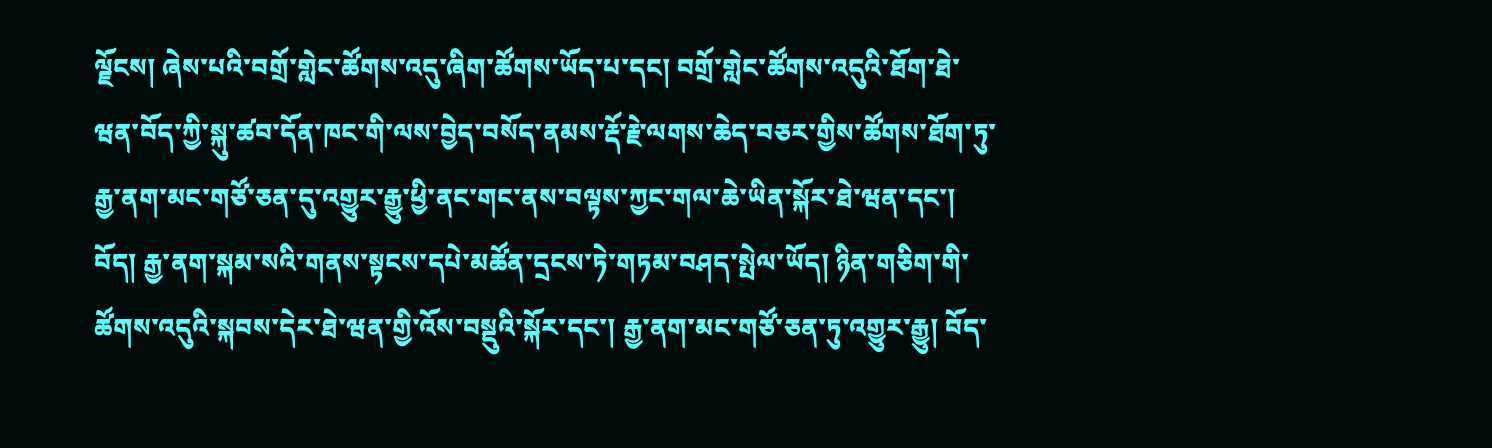ལྗོངས། ཞེས་པའི་བགྲོ་གླེང་ཚོགས་འདུ་ཞིག་ཚོགས་ཡོད་པ་དང། བགྲོ་གླེང་ཚོགས་འདུའི་ཐོག་ཐེ་ཝན་བོད་ཀྱི་སྐུ་ཚབ་དོན་ཁང་གི་ལས་བྱེད་བསོད་ནམས་རྡོ་རྗེ་ལགས་ཆེད་བཅར་གྱིས་ཚོགས་ཐོག་ཏུ་རྒྱ་ནག་མང་གཙོ་ཅན་དུ་འགྱུར་རྒྱུ་ཕྱི་ནང་གང་ནས་བལྟས་ཀྱང་གལ་ཆེ་ཡིན་སྐོར་ཐེ་ཝན་དང་། བོད། རྒྱ་ནག་སྐམ་སའི་གནས་སྟངས་དཔེ་མཚོན་དྲངས་ཏེ་གཏམ་བཤད་སྤེལ་ཡོད། ཉིན་གཅིག་གི་ཚོགས་འདུའི་སྐབས་དེར་ཐེ་ཝན་གྱི་འོས་བསྡུའི་སྐོར་དང་། རྒྱ་ནག་མང་གཙོ་ཅན་ཏུ་འགྱུར་རྒྱུ། བོད་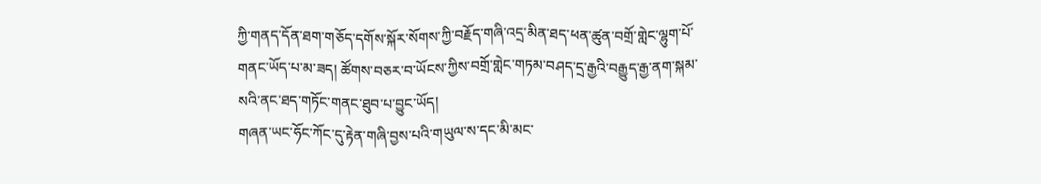ཀྱི་གནད་དོན་ཐག་གཅོད་དགོས་སྐོར་སོགས་ཀྱི་བརྗོད་གཞི་འདྲ་མིན་ཐད་ཕན་ཚུན་བགྲོ་གླེང་ལྷུག་པོ་གནང་ཡོད་པ་མ་ཟད། ཚོགས་བཅར་བ་ཡོངས་ཀྱིས་བགྲོ་གླེང་གཏམ་བཤད་དྲ་རྒྱའི་བརྒྱུད་རྒྱ་ནག་སྐམ་སའི་ནང་ཐད་གཏོང་གནང་ཐུབ་པ་བྱུང་ཡོད།
གཞན་ཡང་ཧོང་ཀོང་དུ་རྟེན་གཞི་བྱས་པའི་གཡུལ་ས་དང་མི་མང་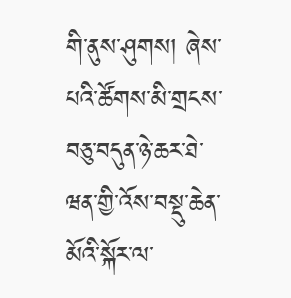གི་ནུས་ཤུགས། ཞེས་པའི་ཚོགས་མི་གྲངས་བཅུ་བདུན་ཉེ་ཆར་ཐེ་ཝན་གྱི་འོས་བསྡུ་ཆེན་མོའི་སྐོར་ལ་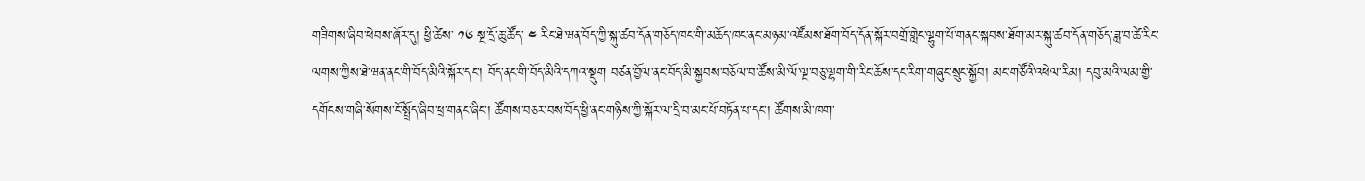གཟིགས་ཞིབ་ཕེབས་ཞོར་དུ། ཕྱི་ཚེས་ ༡༦ སྔ་དྲོ་ཆུ་ཚོད་ ༤ རིང་ཐེ་ཝན་བོད་ཀྱི་སྐུ་ཚབ་དོན་གཅོད་ཁང་གི་མཆོད་ཁང་ནང་མཉམ་འཛོམས་ཐོག་བོད་དོན་སྐོར་བགྲོ་གླེང་ལྷུག་པོ་གནང་སྐབས་ཐོག་མར་སྐུ་ཚབ་དོན་གཅོད་ཟླ་བ་ཚེ་རིང་ལགས་ཀྱིས་ཐེ་ཝན་ནང་གི་བོད་མིའི་སྐོར་དང་། བོད་ནང་གི་བོད་མིའི་དཀའ་སྡུག བཙན་བྱོལ་ནང་བོད་མི་སྐྱབས་བཅོལ་བ་ཚོས་མི་ལོ་ལྔ་བཅུ་ལྷག་གི་རིང་ཆོས་དང་རིག་གཞུང་སྲུང་སྐྱོབ། མང་གཙོའི་འཕེལ་རིམ། དབུ་མའི་ལམ་གྱི་དགོངས་གཞི་སོགས་ངོ་སྤྲོད་ཞིབ་ཕྲ་གནང་ཞིང་། ཚོགས་བཅར་བས་བོད་ཕྱི་ནང་གཉིས་ཀྱི་སྐོར་ལ་དྲི་བ་མང་པོ་བཏོན་པ་དང་། ཚོགས་མི་ཁག་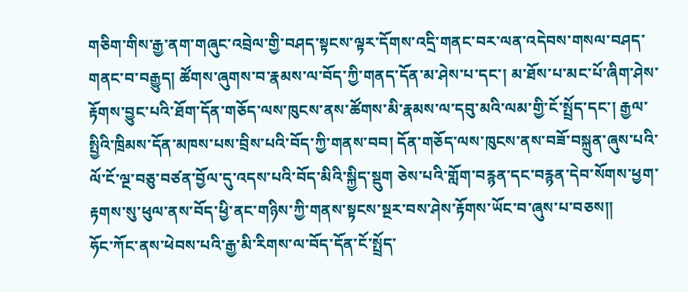གཅིག་གིས་རྒྱ་ནག་གཞུང་འབྲེལ་གྱི་བཤད་སྟངས་ལྟར་དོགས་འདྲི་གནང་བར་ལན་འདེབས་གསལ་བཤད་གནང་བ་བརྒྱུད། ཚོགས་ཞུགས་བ་རྣམས་ལ་བོད་ཀྱི་གནད་དོན་མ་ཤེས་པ་དང་། མ་ཐོས་པ་མང་པོ་ཞིག་ཤེས་རྟོགས་བྱུང་པའི་ཐོག་དོན་གཅོད་ལས་ཁུངས་ནས་ཚོགས་མི་རྣམས་ལ་དབུ་མའི་ལམ་གྱི་ངོ་སྤྲོད་དང་། རྒྱལ་སྤྱིའི་ཁྲིམས་དོན་མཁས་པས་བྲིས་པའི་བོད་ཀྱི་གནས་བབ། དོན་གཅོད་ལས་ཁུངས་ནས་བཟོ་བསྐྲུན་ཞུས་པའི་ལོ་ངོ་ལྔ་བཅུ་བཙན་བྱོལ་དུ་འདས་པའི་བོད་མིའི་སྐྱིད་སྡུག ཅེས་པའི་གློག་བརྙན་དང་བརྙན་དེབ་སོགས་ཕྱག་རྟགས་སུ་ཕུལ་ནས་བོད་ཕྱི་ནང་གཉིས་ཀྱི་གནས་སྟངས་སྔར་བས་ཤེས་རྟོགས་ཡོང་བ་ཞུས་པ་བཅས།།
ཧོང་ཀོང་ནས་ཕེབས་པའི་རྒྱ་མི་རིགས་ལ་བོད་དོན་ངོ་སྤྲོད་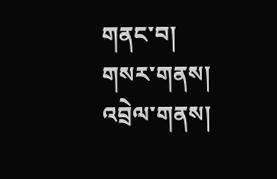གནང་བ།
གསར་གནས།
འབྲེལ་གནས།